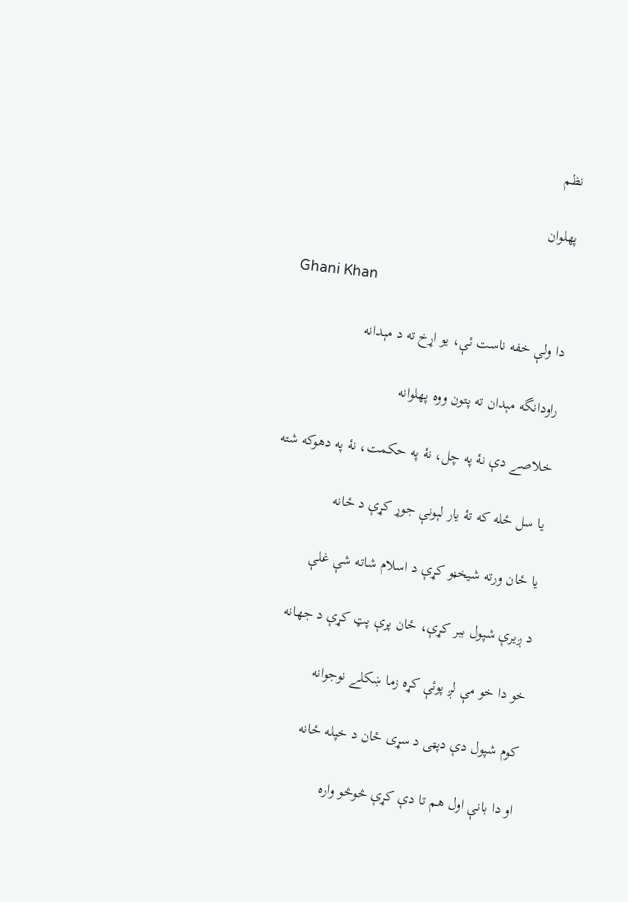نظم

پهلوان

Ghani Khan

دا ولې خفه ناست ئې، يو اړخ ته د مېدانه

راودانگه مېدان ته پتون ووه پهلوانه

خلاصے دې نۀ په چل، نۀ په حکمت، نۀ په دهوکه شته

يا سل ځله که تۀ يار لېونې جوړ کړې د ځانه

يا ځان ورته شيخڼو کړې د اسلام شاته شې غلې

د ږيرې شپول ببر کړې، ځان پرې پټ کړې د جهانه

خو دا خو مې لږ پوئې کړه زما ښکلے نوجوانه

کوم شپول دې دپټی د سړی ځان د خپله ځانه

او دا بانې اول هم تا دې کړې څوڅو واره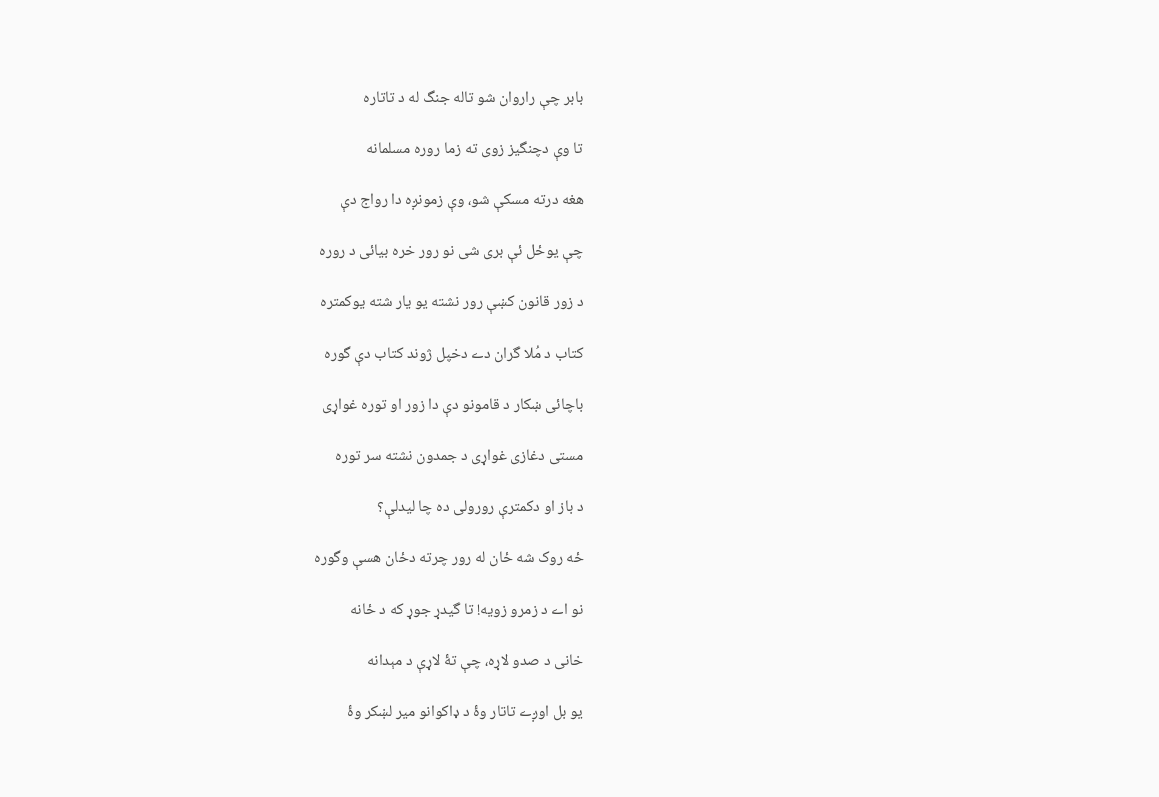بابر چې راروان شو تاله جنگ له د تاتاره

تا وې دچنگيز زوی ته زما روره مسلمانه

هغه درته مسکې شو، وې زمونږه دا رواج دې

چې يوځل ئې بری شی نو رور خره بيائی د روره

د زور قانون کښې رور نشته يو يار شته يوکمتره

کتاب د مُلا گران دے دخپل ژوند کتاب دې گوره

باچائی ښکار د قامونو دې دا زور او توره غواړی

مستی دغازی غواړی د جمدون نشته سر توره

د باز او دکمترې رورولی ده چا ليدلې؟

ځه روک شه ځان له رور چرته دځان هسې وگوره

نو اے د زمرو زويه! تا گيدړ جوړ که د ځانه

خانی د صدو لاړه، چې تۀ لاړې د مېدانه

يو بل اوږے تاتار وۀ د ډاکوانو مير لښکر وۀ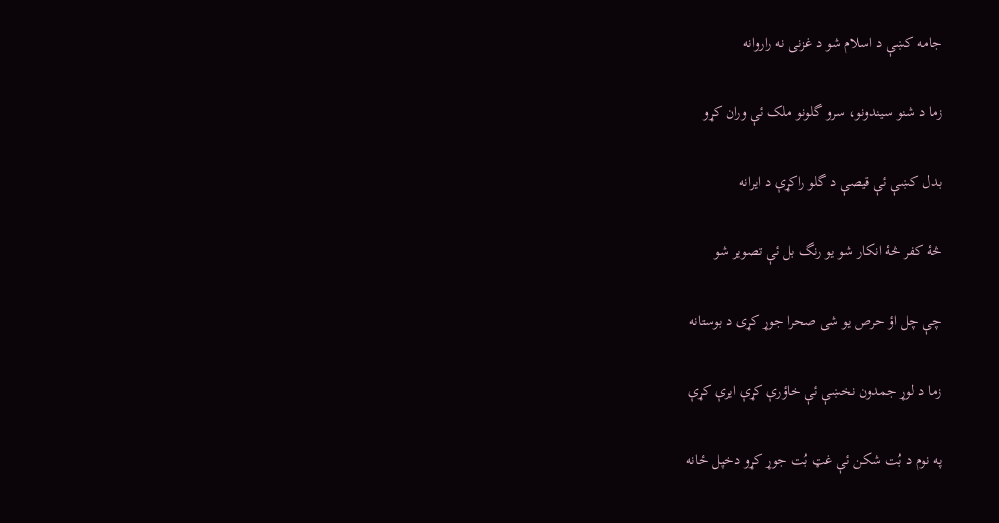جامه کښې د اسلام شو د غزنی نه راروانه

زما د شنو سيندونو، سرو گلونو ملک ئې وران کړو

بدل کښې ئې قيصې د گلو راکړې د ايرانه

څۀ کفر څۀ انکار شو يو رنگ بل ئې تصوير شو

چې چل اؤ حرص يو شی صحرا جوړ کړی د بوستانه

زما د لوړ جمدون نخښې ئې خاؤرې کړې ايرې کړې

په نوم د بُت شکن ئې غټ بُت جوړ کړو دخپل ځانه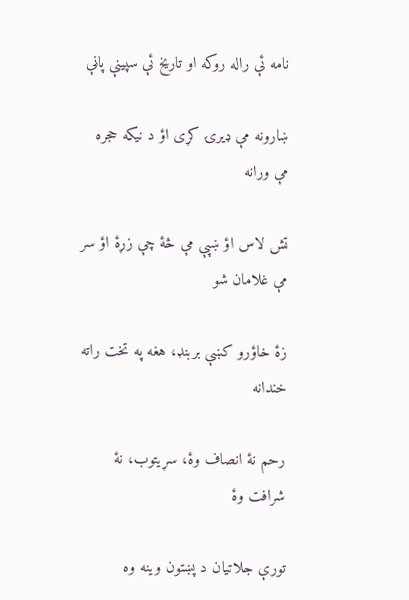نامه ئې راله روکه او تاريخ ئې سپينې پاڼې

ښارونه مې ډيرۍ کړی اؤ د نيکه حجره مې ورانه

تش لاس اؤ ښپې مې څۀ چې زړۀ اؤ سر مې غلامان شو

زۀ خاؤرو کښې بربنډ، هغه په تخت راته خندانه

رحم نۀ انصاف وۀ، سړيتوب، نۀ شرافت وۀ

تورې جلاتيان د پښتون وينه وه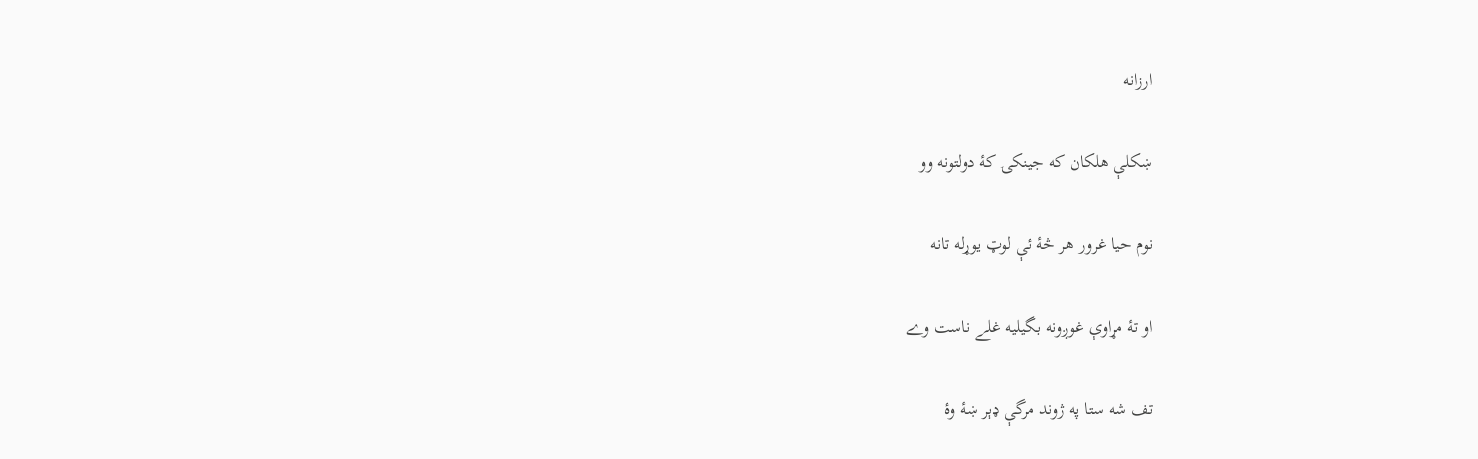ارزانه

ښکلې هلکان که جينکۍ کۀ دولتونه وو

نوم حيا غرور هر څۀ ئې لوټ يوړله تانه

او تۀ مړاوې غوږونه بگيليه غلے ناست وے

تف شه ستا په ژوند مرگې ډېر ښۀ وۀ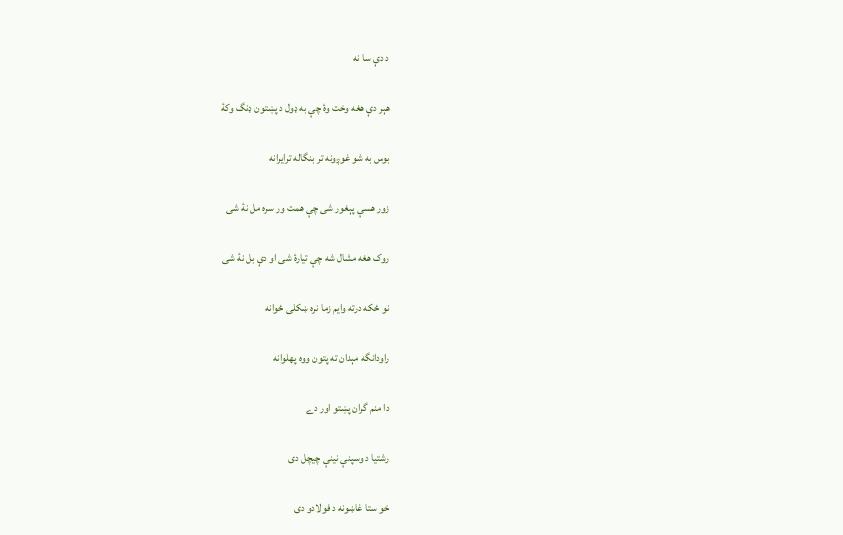د دې سا نه

هېر دې هغه وخت وۀ چې به ډول د پښتون ډنگ وکۀ

بوس به شو غوږونه تر بنگاله ترايرانه

زور هسې پېغور شی چې همت ور سره مل نۀ شی

روک هغه مشال شه چې تيارۀ شی او دې بل نۀ شی

نو ځکه درته وايم زما نره ښکلی ځوانه

راودانگه مېدان ته پتون ووه پهلوانه

دا منم گران پښتو اور دے

رشتيا د وسپنې نينې چيچل دی

خو ستا غاښونه د فولادو دی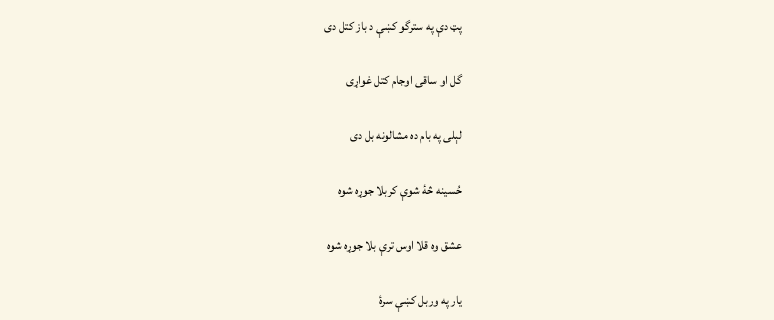پټ دې په سترگو کښې د باز کتل دی

گل او ساقی اوجام کتل غواړی

لېلی په بام ده مشالونه بل دی

حُسينه څۀ شوې کربلا جوړه شوه

عشق وه قلا اوس ترې بلا جوړه شوه

يار په وربل کښې سرۀ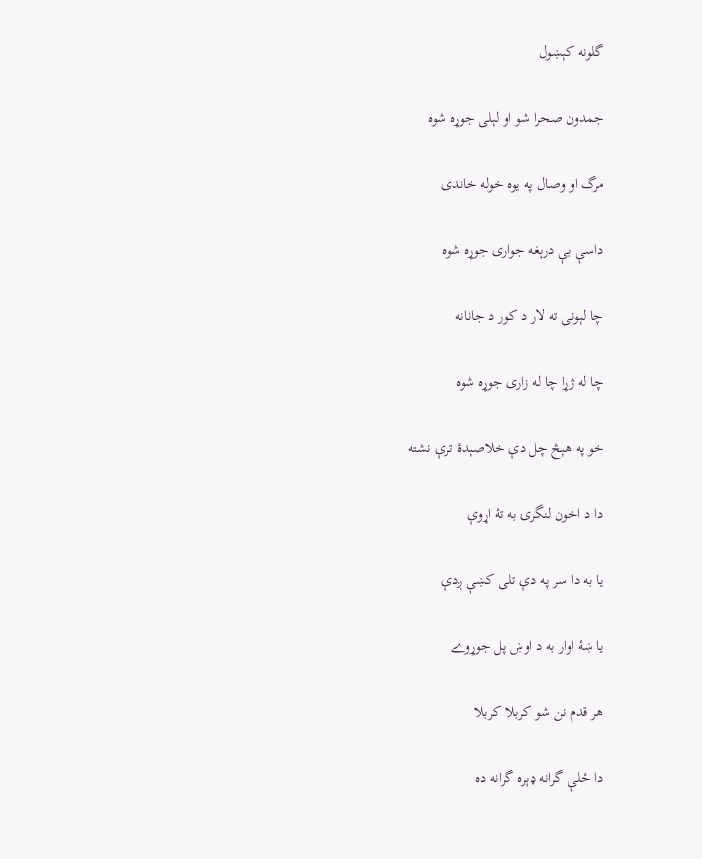گلونه کېښول

جمدون صحرا شو او لېلی جوړه شوه

مرگ او وصال په يوه خوله خاندی

داسې بې درېغه جواری جوړه شوه

چا لېونی ته لار د کور د جانانه

چا له ژړا چا له زاری جوړه شوه

خو په هېڅ چل دې خلاصېدۀ ترې نشته

دا د اخون لنگرۍ به تۀ اړوې

يا به دا سر په دې تلی کښې ږدې

يا ښۀ اوار به د اوښ پل جوړوے

هر قدم نن شو کربلا کربلا

دا ځلې گرانه ډېره گرانه ده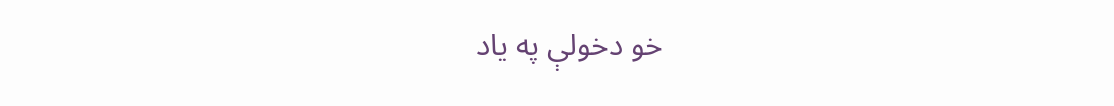خو دخولې په ياد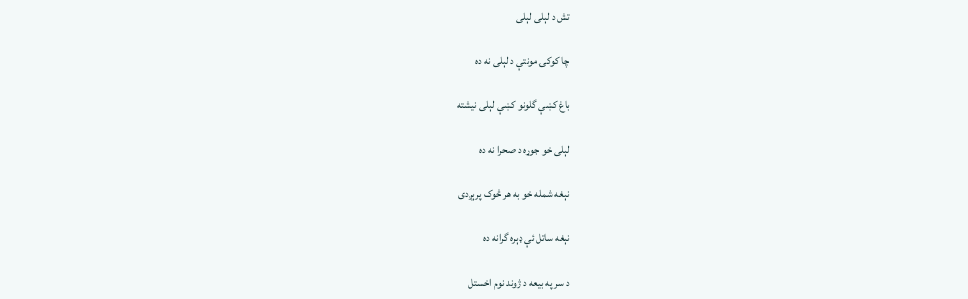تش د لېلی لېلی

چا کوکۍ مونتې د لېلی نه ده

باغ کښې گلونو کښې لېلی نيشته

لېلی خو جوړه د صحرا نه ده

نېغه شمله خو به هر څوک پرېږدی

نېغه ساتل ئې ډېره گرانه ده

د سر په بيعه د ژوند نوم اخستل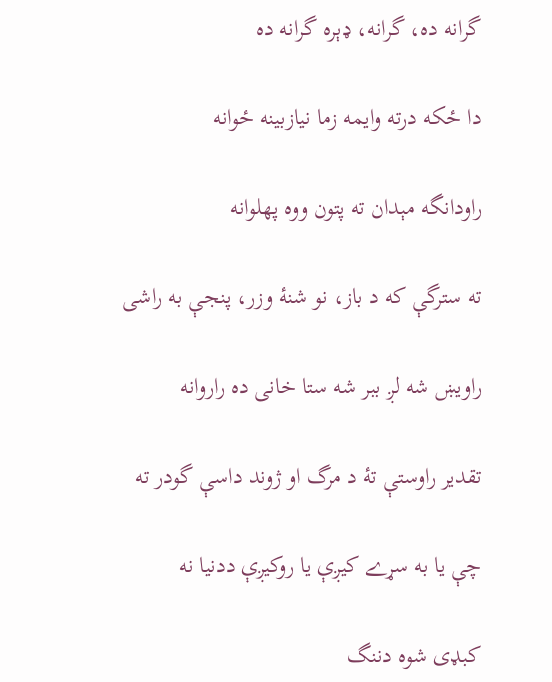گرانه ده، گرانه، ډېره گرانه ده

دا ځکه درته وايمه زما نيازبينه ځوانه

راودانگه مېدان ته پتون ووه پهلوانه

ته سترگې که د باز، نو شنۀ وزر، پنجې به راشی

راويښ شه لږ ببر شه ستا خانی ده راروانه

تقدير راوستې تۀ د مرگ او ژوند داسې گودر ته

چې يا به سړے کيږې يا روکيږې ددنيا نه

کبډی شوه دننگ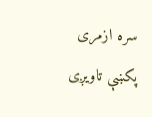سره ازمری پکښې تاويږی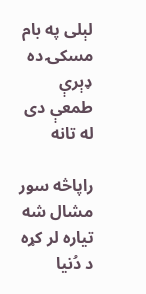لېلی په بام مسکۍ ده ډېرې طمعې دی له تانه

راپاڅه سور مشال شه تياره لر کړه د دُنيا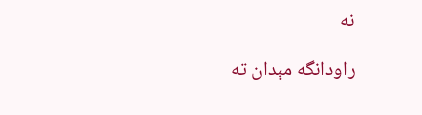نه

راودانگه مېدان ته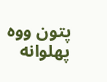پتون ووه پهلوانه